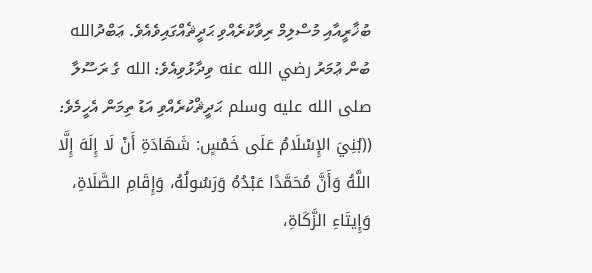ބުޚާރީއާއި މުސްލިމް ރިވާކުރެއްވި ޙަދީޘެއްގައިވެއެވެ. ޢަބްދުالله ބުން ޢުމަރު رضي الله عنه ވިދާޅުވިއެވެ: الله ގެ ރަސޫލާ صلى الله عليه وسلم ޙަދީޘްކުރެއްވި އަޑު ތިމަން އެހީމެވެ: ((بُنِيَ الإِسْلَامُ عَلَى خَمْسٍ: شَهَادَةِ أَنْ لَا إِلَهَ إِلَّا اللَّهُ وَأَنَّ مُحَمَّدًا عَبْدُهُ وَرَسُولُهُ، وَإِقَامِ الصَّلَاةِ، وَإِيتَاءِ الزَّكَاةِ،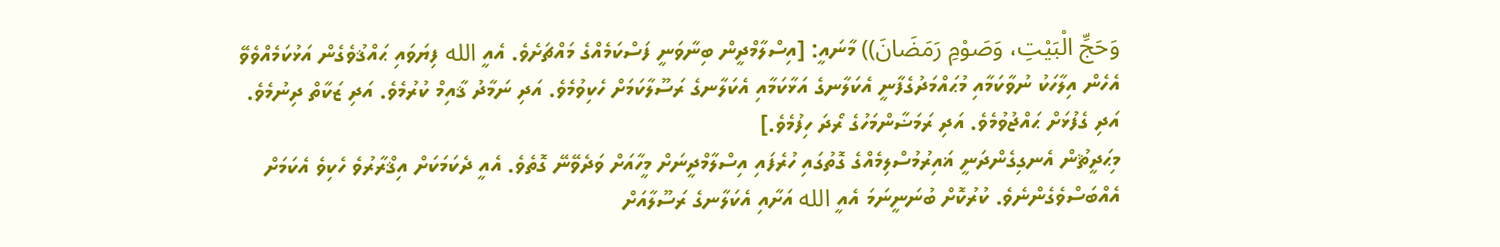وَحَجِّ الْبَيْتِ، وَصَوْمِ رَمَضَانَ)) މާނައީ: [އިސްލާމްދީން ބިނާވަނީ ފަސްކަމެއްގެ މައްޗަށެވެ. އެއީ الله ފިޔަވައި ޙައްޤުވެގެން އަޅުކަމެއްވެވޭ އެހެން އިލާހަކު ނުވާކަމާއި މުޙައްމަދުގެފާނީ އެކަލާނގެ އަޅާކަމާއި އެކަލާނގެ ރަސޫލާކަމަށް ހެކިވުމެވެ. އަދި ނަމާދު ޤާއިމް ކުރުމެވެ. އަދި ޒަކާތް ދިނުމެވެ. އަދި ގެފުޅަށް ޙައްޖުވުމެވެ. އަދި ރަމަޟާންމަހުގެ ރޯދަ ހިފުމެވެ.]
މިޙަދީޘުން އެނގިގެންދަނީ ޣައިރުމުސްލިމެއްގެ ގޮތުގައި ހުރެފައި އިސްލާމްދީނަށް މީހާއަށް ވަދެވޭނޭ ގޮތެވެ. އެއީ ދެކަމަކަށް އިޤްރާރުވެ ހެކިވެ އެކަމަށް އެއްބަސްވެގެންނެވެ. ކުރުކޮށް ބުނަނީނަމަ އެއީ الله އަށާއި އެކަލާނގެ ރަސޫލާއަށް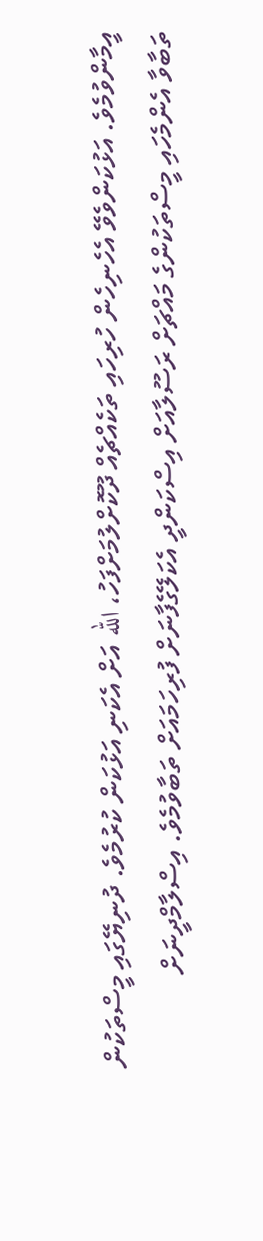އީމާންވުމެވެ. އަޅުކަންވެވޭ އެހެނިހެން ހުރިހައި ތަކެއްޗެއް ދޫކޮށްލުމަށްފަހު، الله އަށް އެކަނި އަޅުކަން ކުރުމެވެ. ދުނިޔޭގައި މީސްތަކުން ތަބާވާ އެންމެހައި މީސްތަކުންގެ މައްޗަށް ރަސޫލާއަށް އިސްކަންދީ އެކަލޭގެފާނަށް ފުރިހަމައަށް ތަބާވުމެވެ. އިސްލާމްދީނަށް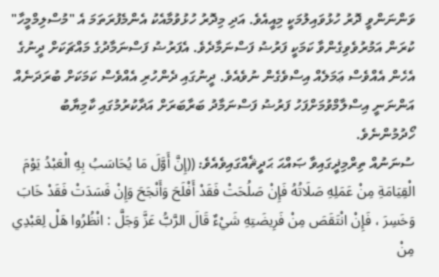ވަންނަންވީ ދޮރު ހުޅުވައިލުމަކީ މިއީއެވެ. އަދި މިދޮރު ހުޅުވުމާއެކު އެންމެފުރަތަމަ އެ "މުސްލިމްމީހާ" ކުރަން އަމުރުވެވިގެންވާ ކަމަކީ ފަރުޟު ފަސްނަމާދެވެ. އެފަރުޟު ފަސްނަމާދުގެ މައްޗަކަށް ދީނުގެ އެހެން އެއްވެސް ޢަމަލެއް އިސްވެގެން ނުވެއެވެ. ދީނުގައި ދެންހުރި އެއްވެސް ކަމަކަށް ބުރަދަނެއް އަންނަނީ އިސްލާމްވުމަށްފަހު ފަރުޟު ފަސްނަމާދު ބަރާބަރަށް އަދާކުރުމުގައި ކާމިޔާބު ހޯދުމުންނެވެ.
ސުނަނުއް ތިރްމިޛީގައިވާ ޞައްޙަ ޙަދީޘެއްގައިވެއެވެ: ((إِنَّ أَوَّلَ مَا يُحَاسَبُ بِهِ الْعَبْدُ يَوْمَ الْقِيَامَةِ مِنْ عَمَلِهِ صَلَاتُهُ فَإِنْ صَلُحَتْ فَقَدْ أَفْلَحَ وَأَنْجَحَ وَإِنْ فَسَدَتْ فَقَدْ خَابَ وَخَسِرَ ، فَإِنْ انْتَقَصَ مِنْ فَرِيضَتِهِ شَيْءٌ قَالَ الرَّبُّ عَزَّ وَجَلَّ : انْظُرُوا هَلْ لِعَبْدِي مِنْ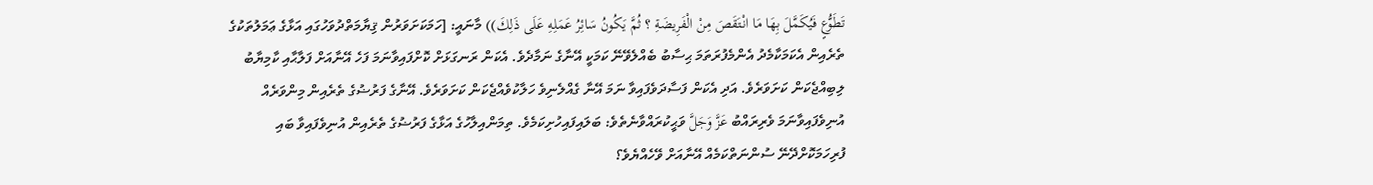تَطَوُّعٍ فَيُكَمَّلَ بِهَا مَا انْتَقَصَ مِنْ الْفَرِيضَةِ ؟ ثُمَّ يَكُونُ سَائِرُ عَمَلِهِ عَلَى ذَلِكَ)) މާނައީ: [ހަމަކަށަވަރުން ޤިޔާމަތްދުވަހުގައި އަޅާގެ ޢަމަލުތަކުގެ ތެރެއިން އެކަމަކާމެދު އެންމެފުރަތަމަ ޙިސާބު ބެއްލެވޭނޭ ކަމަކީ އޭނާގެ ނަމާދެވެ. އެކަން ރަނގަޅަށް ކޮށްފައިވާނަމަ ފަހެ އޭނާއަށް ފަލާޙާއި ކާމިޔާބު ލިބިއްޖެކަން ކަށަވަރެވެ. އަދި އެކަން ފަސާދަވެފައިވާ ނަމަ އޭނާ ގެއްލެނިވެ ހަލާކުވެއްޖެކަން ކަށަވަރެވެ. އޭނާގެ ފަރުޟުގެ ތެރެއިން މިންވަރެއް އުނިވެފައިވާނަމަ ވެރިރައްބު عَزَّ وَجَلَّ ވަޙީކުރައްވާނެތެވެ: ބަލައިފައިހުށިކަމެވެ. ތިމަންއިލާހުގެ އަޅާގެ ފަރުޟުގެ ތެރެއިން އުނިވެފައިވާ ބައި ފުރިހަމަކޮށްދޭނޭ ސުންނަތްކަމެއް އޭނާއަށް ވޭހެއްޔެވެ؟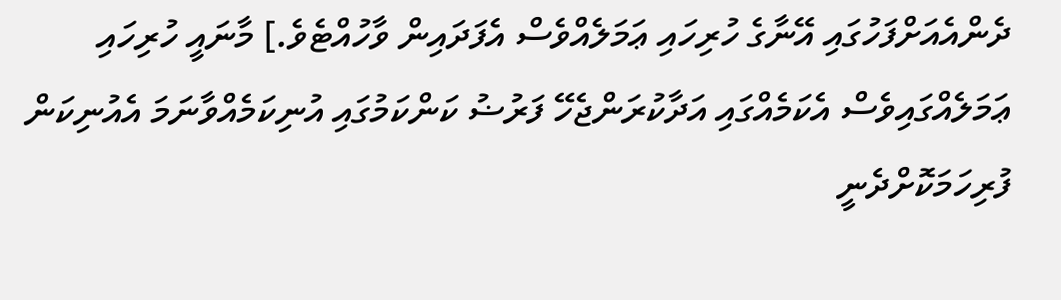ދެންއެއަށްފަހުގައި އޭނާގެ ހުރިހައި ޢަމަލެއްވެސް އެފަދައިން ވާހުއްޓެވެ.] މާނައީ ހުރިހައި ޢަމަލެއްގައިވެސް އެކަމެއްގައި އަދާކުރަންޖެހޭ ފަރުޟު ކަންކަމުގައި އުނިކަމެއްވާނަމަ އެއުނިކަން ފުރިހަމަކޮށްދެނީ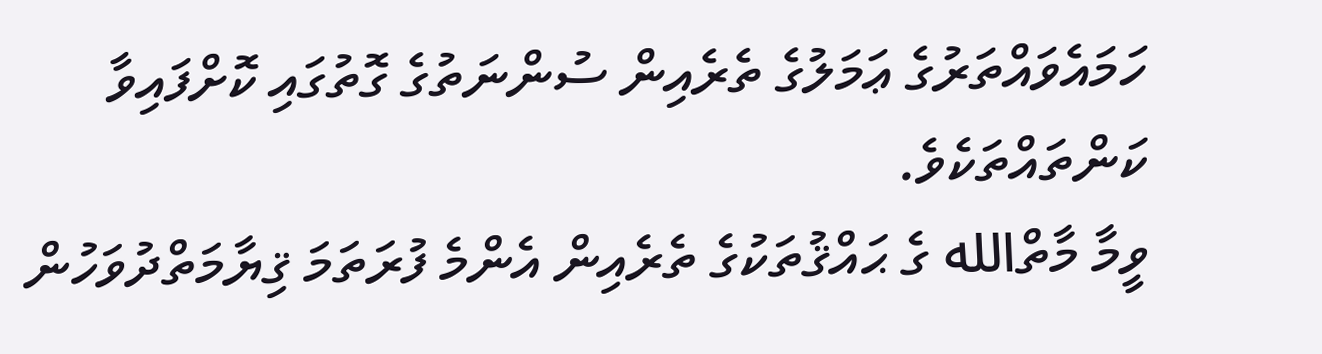ހަމައެވައްތަރުގެ ޢަމަލުގެ ތެރެއިން ސުންނަތުގެ ގޮތުގައި ކޮށްފައިވާ ކަންތައްތަކެވެ.
ވީމާ މާތްالله ގެ ޙައްޤުތަކުގެ ތެރެއިން އެންމެ ފުރަތަމަ ޤިޔާމަތްދުވަހުން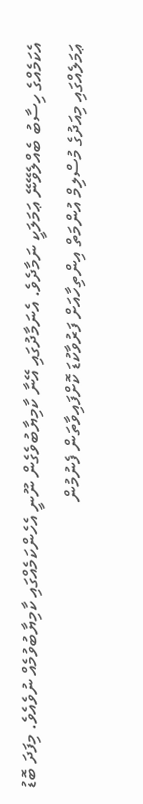އެކަމެއްގެ ހިސާބު ބެއްލެވޭނޭ ޢަމަލަކީ ނަމާދެވެ. އެނަމާދުގައި އޭނާ ކާމިޔާބުވެގެން ނޫނީ އެހެންކަމެއްގައި ކާމިޔާބުވުމެއް ނުވެއެވެ. މިފަދަ ބޮޑު ޢަމަލެއްގައި މިއަދުގެ މުސްލިމް އުންމަތް އިންތިހާއަށް ފަރުވާކުޑަ ކޮށްފައިވާތަން ފެނުމުން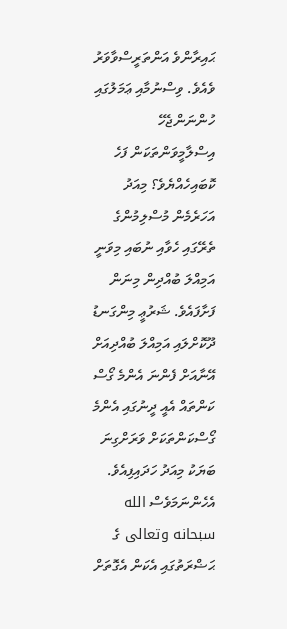ޙައިރާންވެ އަންތަރީސްވާވަރު ވެއެވެ. ވިސްނުމާއި ޢަމަލުގައި ހުންނަންޖެހޭ އިސްލާމީވަންތަކަން ފަހެ ކޮބައިހެއްޔެވެ؟ މިއަދު އަހަރެމެން މުސްލިމުންގެ ތެރޭގައި ހެވާއި ނުބައި މިވަނީ އަމިއްލަ ބުއްދިން މިނަން ފަށާފައެވެ. ޝަރުޢީ މިންގަނޑު ދޫކޮށްލައި އަމިއްލަ ބުއްދިއަށް އޭނާއަށް ފެންނަ އެންމެ ގޯސް ކަންތައް އެއީ ދީނުގައި އެންމެ ގޯސްކަންތަކަށް ވަރަށްގިނަ ބަޔަކު މިއަދު ހަދައިފިއެވެ. އެހެންނަމަވެސް الله سبحانه وتعالى ގެ ޙަޟްރަތުގައި އެކަން އެގޮތަށް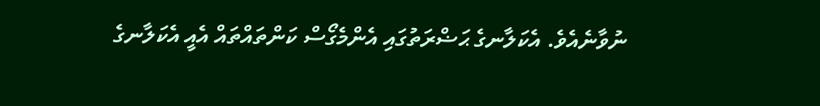ނުވާނެއެވެ. އެކަލާނގެ ޙަޟްރަތުގައި އެންމެގޯސް ކަންތައްތައް އެއީ އެކަލާނގެ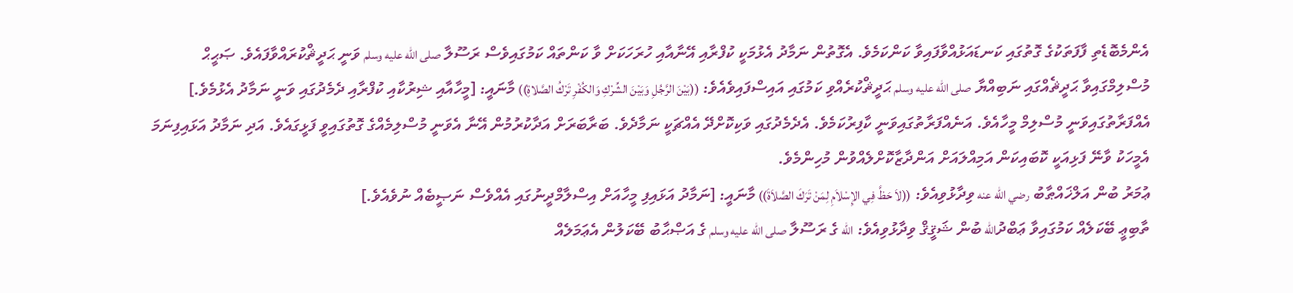އެންމެބޮޑެތި ފާފަތަކުގެ ގޮތުގައި ކަނޑައަޅުއްވާފައިވާ ކަންކަމެވެ. އެގޮތުން ނަމާދު އެޅުމަކީ ކުފްރާއި އޭނާއާއި ހުރަހަކަށް ވާ ކަންތައް ކަމުގައިވެސް ރަސޫލާ صلى الله عليه وسلم ވަނީ ޙަދީޘްކުރައްވާފައެވެ. ޞަޙީޙް މުސްލިމްގައިވާ ޙަދީޘެއްގައި ނަބިއްޔާ صلى الله عليه وسلم ޙަދީޘްކުރެއްވި ކަމުގައި އައިސްފައިވެއެވެ: ((بَيْنَ الرَّجُلِ وَبَيْنَ الشِّرْكِ وَالكُفْرِ تَرْكُ الصَّلاةِ)) މާނައީ: [މީހާއާއި ޝިރުކާއި ކުފްރާއި ދެމެދުގައި ވަނީ ނަމާދު އެޅުމެވެ.] އެއްފަރާތުގައިވަނީ މުސްލިމް މީހާއެވެ. އަނެއްފަރާތުގައިވަނީ ކާފިރުކަމެވެ. އެދެމެދުގައި ވަކިކޮށްދޭ އެއްޗަކީ ނަމާދެވެ. ބަރާބަރަށް އަދާކުރުމުން އޭނާ އެވަނީ މުސްލިމެއްގެ ގޮތުގައިވީ ފަޅީގައެވެ. އަދި ނަމާދު އަޅައިފިނަމަ އެމީހަކު ވާނޭ ފަޅިއަކީ ކޮބައިކަން އަމިއްލައަށް އަންދާޒާކޮށްލެއްވުން މުހިންމެވެ.
ޢުމަރު ބުން އަލްޚައްޠާބު رضي الله عنه ވިދާޅުވިއެވެ: ((لاَ حَظَّ فِي الإِسْلاَمِ لِمَنْ تَرَكَ الصَّلاَةَ)) މާނައީ: [ނަމާދު އަޅައިފި މީހާއަށް އިސްލާމްދީނުގައި އެއްވެސް ނަޞީބެއް ނުވެއެވެ.]
ތާބިޢީ ބޭކަލެއް ކަމުގައިވާ ޢަބްދުالله ބުން ޝަޤީޤް ވިދާޅުވިއެވެ: الله ގެ ރަސޫލާ صلى الله عليه وسلم ގެ އަޞްޙާބު ބޭކަލުން އެޢަމަލެއް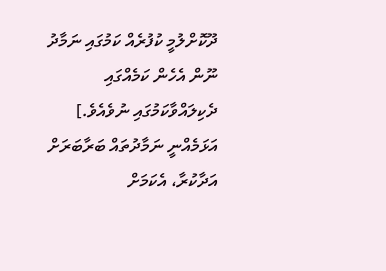ދޫކޮށްލުމީ ކުފުރެއް ކަމުގައި ނަމާދު ނޫން އެހެން ކަމެއްގައި ދެކިލައްވާކަމުގައި ނުވެއެވެ.]
އަޅަމެއްނީ ނަމާދުތައް ބަރާބަރަށް އަދާކުރާ، އެކަމަށް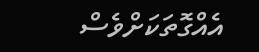އެއްގޮތަކަށްވެސް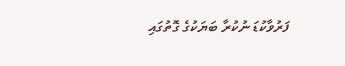ފަރުވާކުޑަ ނުކުރާ ބަޔަކުގެ ގޮތުގައި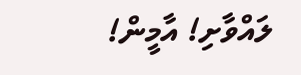ލައްވާށި! އާމީން!